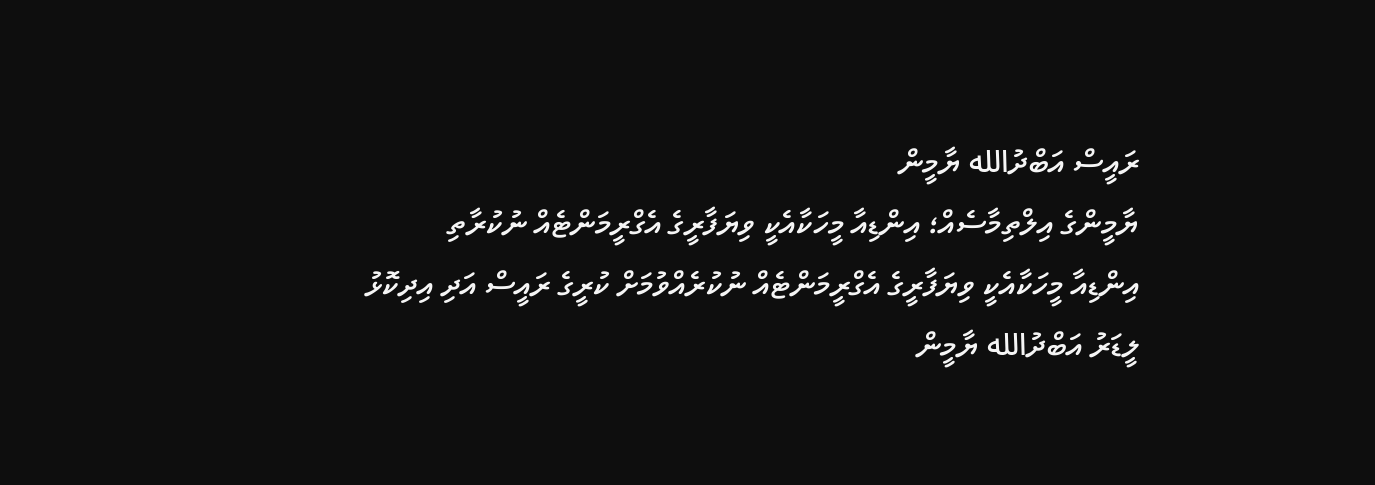ރައީސް އަބްދުالله ޔާމީން
ޔާމީންގެ އިލްތިމާސެއް؛ އިންޑިއާ މީހަކާއެކީ ވިޔަފާރީގެ އެގްރީމަންޓެއް ނުކުރާތި
އިންޑިއާ މީހަކާއެކީ ވިޔަފާރީގެ އެގްރީމަންޓެއް ނުކުރެއްވުމަށް ކުރީގެ ރައީސް އަދި އިދިކޮޅު ލީޑަރު އަބްދުالله ޔާމީން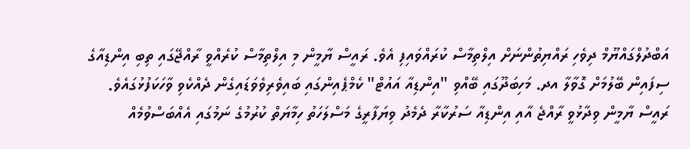އަބްދުލްގައްޔޫމް ދިވެހި ރައްޔިތުންނަށް އިލްތިމާސް ކުރައްވައިފި އެވެ. ރައީސް ޔާމީން މި އިލްތިމާސް ކުރެއްވީ ރާއްޖޭގައި ތިބި އިންޑިއާގެ ސިފައިން ބޭލުމަށް ގޮވާލާ އދ. މަހިބަދޫގައި ބޭއްވި "އިންޑިއާ އައުޓް" ކެމްޕެއިންގައި ބައިވެރިވެވަޑައިގެން ދެއްކެވި ވާހަކަފުޅުގައެވެ.
ރައީސް ޔާމީން ވިދާޅުވީ ރާއްޖެ އާއި އިންޑިއާ ސަރުކާރާ ދެމެދު ވިޔަފާރީގެ މަސްލަހަތު ހިމާޔަތް ކުރުމުގެ ނަމުގައި އެއްބަސްވުމެއް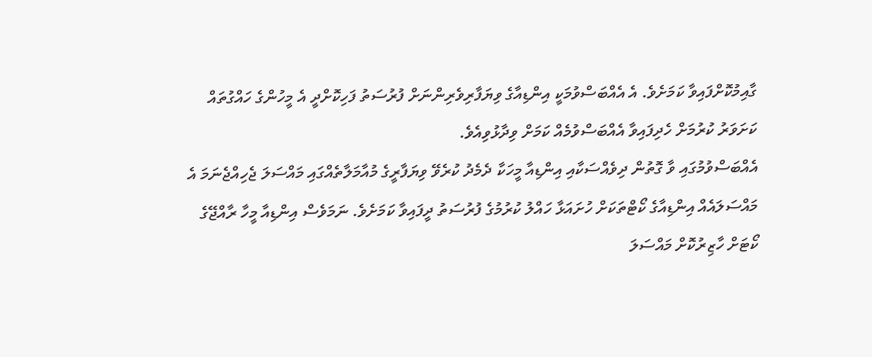ގާއިމުކޮށްފައިވާ ކަމަށެވެ. އެ އެއްބަސްވުމަކީ އިންޑިއާގެ ވިޔަފާރިވެރިންނަށް ފުރުސަތު ފަހިކޮށްދީ އެ މީހުންގެ ހައްގުތައް ކަށަވަރު ކުރުމަށް ހެދިފައިވާ އެއްބަސްވުމެއް ކަމަށް ވިދާޅުވިއެވެ.
އެއްބަސްވުމުގައި ވާ ގޮތުން ދިވެއްސަކާއި އިންޑިއާ މީހަކާ ދެމެދު ކުރެވޭ ވިޔަފާރީގެ މުއާމަލާތެއްގައި މައްސަލަ ޖެހިއްޖެނަމަ އެ މައްސަލައެއް އިންޑިއާގެ ކޯޓްތަކަށް ހުށައަޅާ ހައްލު ކުރުމުގެ ފުރުސަތު ދީފައިވާ ކަމަށެވެ. ނަމަވެސް އިންޑިއާ މީހާ ރާއްޖޭގެ ކޯޓަށް ހާޒިރުކޮށް މައްސަލަ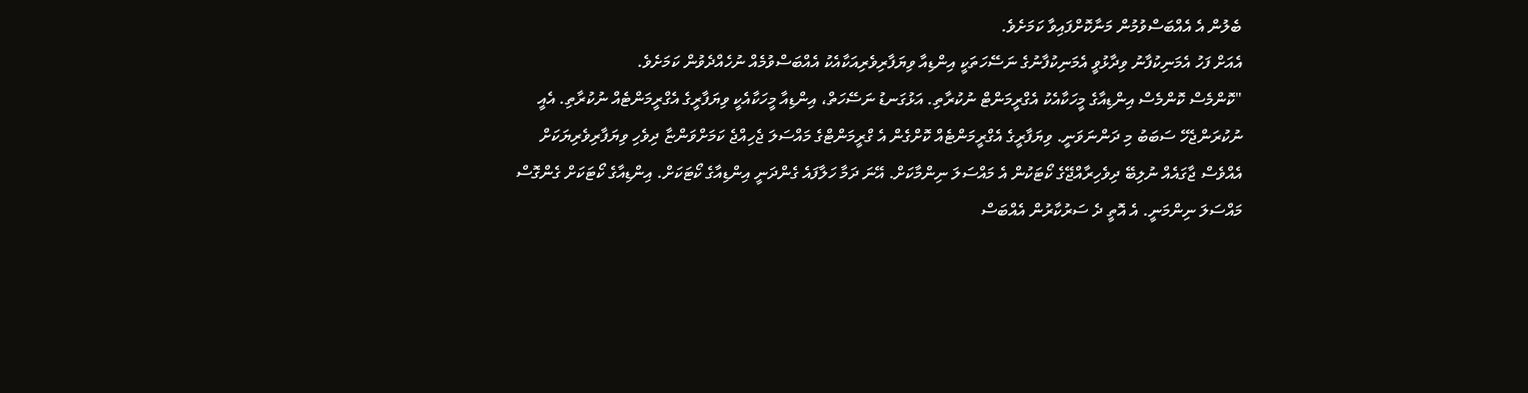ބެލުން އެ އެއްބަސްވުމުން މަނާކޮށްފައިވާ ކަމަށެވެ.
އެއަށް ފަހު އެމަނިކުފާނު ވިދާޅުވީ އެމަނިކުފާނުގެ ނަސޭހަތަކީ އިންޑިއާ ވިޔަފާރިވެރިއަކާއެކު އެއްބަސްވުމެއް ނުހެއްދެވުން ކަމަށެވެ.
"ކޮންމެސް ކޮންމެސް އިންޑިއާގެ މީހަކާއެކު އެގްރީމަންޓް ނުކުރާތި. އަޅުގަނޑު ނަސޭހަތް، އިންޑިއާ މީހަކާއެކީ ވިޔަފާރީގެ އެގްރީމަންޓެއް ނުކުރާތި. އެއީ ނުކުރަންޖެހޭ ސަބަބު މި ދަންނަވަނީ. ވިޔަފާރީގެ އެގްރީމަންޓެއް ކޮށްގެން އެ ގްރީމަންޓްގެ މައްސަލަ ޖެހިއްޖެ ކަމަށްވަންޏާ ދިވެހި ވިޔަފާރިވެރިޔަކަށް އެއްވެސް ޖާގައެއް ނުލިބޭ ދިވެހިރާއްޖޭގެ ކޯޓަކުން އެ މައްސަލަ ނިންމާކަށް. އޭނަ ދަމާ ހަލާފައެ ގެންދަނީ އިންޑިއާގެ ކޯޓަކަށް. އިންޑިއާގެ ކޯޓަކަށް ގެންގޮސް މައްސަލަ ނިންމަނީ. އެ އޮތީ ދެ ސަރުކާރުން އެއްބަސް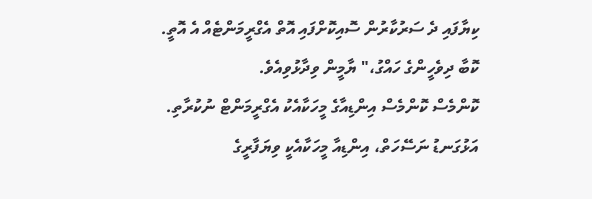ކިޔާފައި ދެ ސަރުކާރުން ސޮއިކޮށްފައި އޮތް އެގްރީމަންޓެއް އެ އޮތީ. ކޮބާ ދިވެހީންގެ ހައްގު،" ޔާމީން ވިދާޅުވިއެވެ.
ކޮންމެސް ކޮންމެސް އިންޑިއާގެ މީހަކާއެކު އެގްރީމަންޓް ނުކުރާތި. އަޅުގަނޑު ނަސޭހަތް، އިންޑިއާ މީހަކާއެކީ ވިޔަފާރީގެ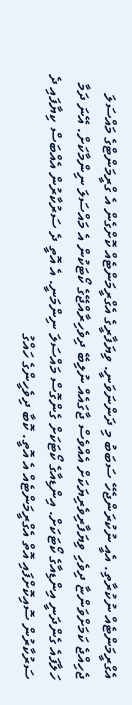އެގްރީމަންޓެއް ނުކުރާތި. އެއީ ނުކުރަންޖެހޭ ސަބަބު މި ދަންނަވަނީ. ވިޔަފާރީގެ އެގްރީމަންޓެއް ކޮށްގެން އެ ގްރީމަންޓްގެ މައްސަލަ ޖެހިއްޖެ ކަމަށްވަންޏާ ދިވެހި ވިޔަފާރިވެރިޔަކަށް އެއްވެސް ޖާގައެއް ނުލިބޭ ދިވެހިރާއްޖޭގެ ކޯޓަކުން އެ މައްސަލަ ނިންމާކަށް. އޭނަ ދަމާ ހަލާފައެ ގެންދަނީ އިންޑިއާގެ ކޯޓަކަށް. އިންޑިއާގެ ކޯޓަކަށް ގެންގޮސް މައްސަލަ ނިންމަނީ. އެ އޮތީ ދެ ސަރުކާރުން އެއްބަސް ކިޔާފައި ދެ ސަރުކާރުން ސޮއިކޮށްފައި އޮތް އެގްރީމަންޓެއް އެ އޮތީ. ކޮބާ ދިވެހީންގެ ހައްގު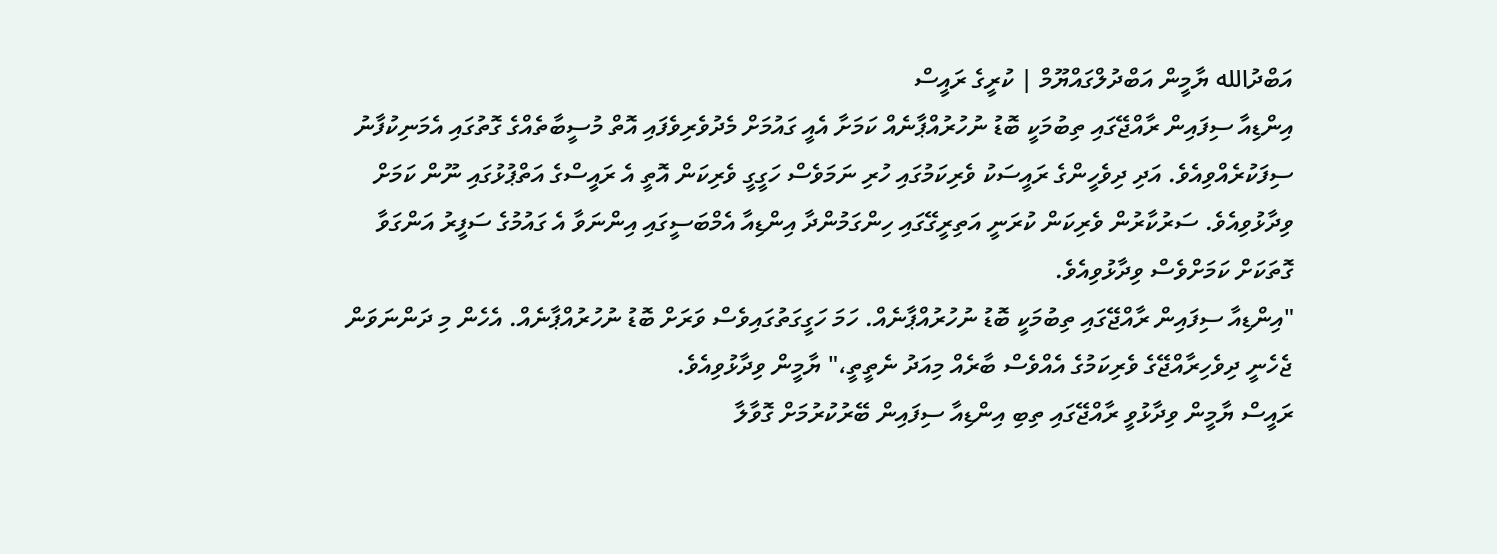އަބްދުالله ޔާމީން އަބްދުލްގައްޔޫމް | ކުރީގެ ރައީސް
އިންޑިއާ ސިފައިން ރާއްޖޭގައި ތިބުމަކީ ބޮޑު ނުހުރުއްޕާނެއް ކަމަށާ އެއީ ގައުމަށް މެދުވެރިވެފައި އޮތް މުސީބާތެއްގެ ގޮތުގައި އެމަނިކުފާނު ސިފަކުރެއްވިއެވެ. އަދި ދިވެހީންގެ ރައީސަކު ވެރިކަމުގައި ހުރި ނަމަވެސް ހަގީގީ ވެރިކަން އޮތީ އެ ރައީސްގެ އަތްޕުޅުގައި ނޫން ކަމަށް ވިދާޅުވިއެވެ. ސަރުކާރުން ވެރިކަން ކުރަނީ އަތިރީގޭގައި ހިންގަމުންދާ އިންޑިއާ އެމްބަސީގައި އިންނަވާ އެ ގައުމުގެ ސަފީރު އަންގަވާ ގޮތަކަށް ކަމަށްވެސް ވިދާޅުވިއެވެ.
"އިންޑިއާ ސިފައިން ރާއްޖޭގައި ތިބުމަކީ ބޮޑު ނުހުރުއްޕާނެއް. ހަމަ ހަގީގަތުގައިވެސް ވަރަށް ބޮޑު ނުހުރުއްޕާނެއް. އެހެން މި ދަންނަވަން ޖެހެނީ ދިވެހިރާއްޖޭގެ ވެރިކަމުގެ އެއްވެސް ބާރެއް މިއަދު ނެތީތީ،" ޔާމީން ވިދާޅުވިއެވެ.
ރައީސް ޔާމީން ވިދާޅުވީ ރާއްޖޭގައި ތިބި އިންޑިއާ ސިފައިން ބޭރުކުރުމަށް ގޮވާލާ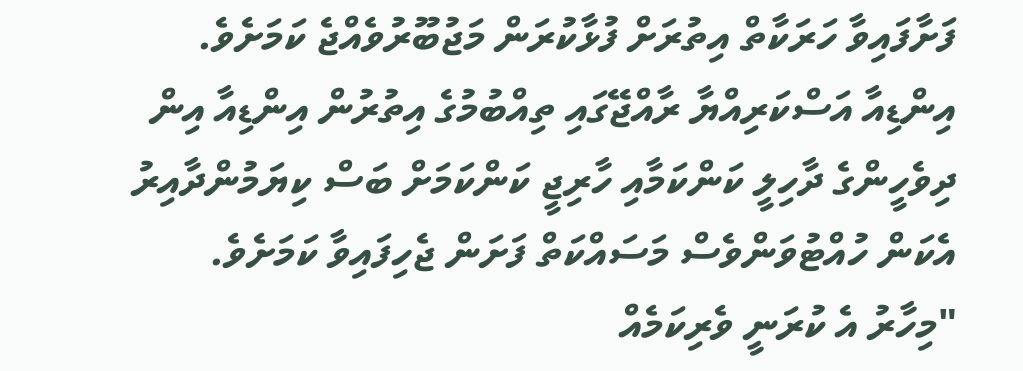ފަށާފައިވާ ހަރަކާތް އިތުރަށް ފުޅާކުރަން މަޖުބޫރުވެއްޖެ ކަމަށެވެ. އިންޑިއާ އަސްކަރިއްޔާ ރާއްޖޭގައި ތިއްބުމުގެ އިތުރުން އިންޑިއާ އިން ދިވެހީންގެ ދާހިލީ ކަންކަމާއި ހާރިޖީ ކަންކަމަށް ބަސް ކިޔަމުންދާއިރު އެކަން ހުއްޓުވަންވެސް މަސައްކަތް ފަށަން ޖެހިފައިވާ ކަމަށެވެ.
"މިހާރު އެ ކުރަނީ ވެރިކަމެއް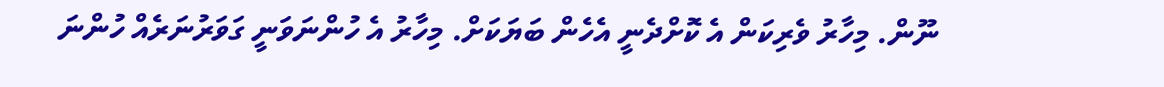ނޫން. މިހާރު ވެރިކަން އެ ކޮށްދެނީ އެހެން ބަޔަކަށް. މިހާރު އެ ހުންނަވަނީ ގަވަރުނަރެއް ހުންނަ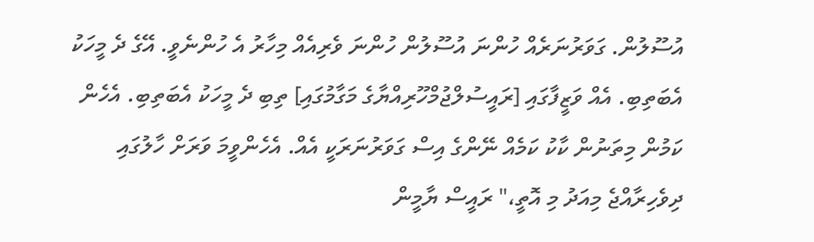އުސޫލުން. ގަވަރުނަރެއް ހުންނަ އުސޫލުން ހުންނަ ވެރިއެއް މިހާރު އެ ހުންނެވީ. އޭގެ ދެ މީހަކު އެބަތިބި. އެއް ވަޒީފާގައި [ރައީސުލްޖުމްހޫރިއްޔާގެ މަގާމުގައި] ތިބި ދެ މީހަކު އެބަތިބި. އެހެން ކަމުން މިތަނުން ކާކު ކަމެއް ނޭންގެ އިސް ގަވަރުނަރަކީ އެއް. އެހެންވީމަ ވަރަށް ހާލުގައި ދިވެހިރާއްޖެ މިއަދު މި އޮތީ،" ރައީސް ޔާމީން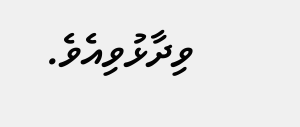ވިދާޅުވިއެވެ.